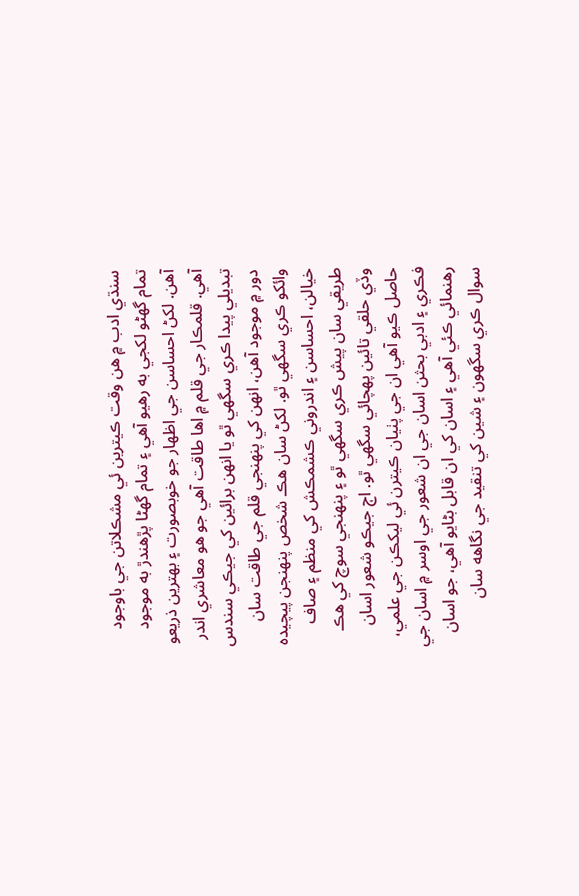سنڌي ادب ۾ هن وقت ڪيترين ئي مشڪلاتن جي باوجود تمام گهڻو لکجي به رهيو آهي ۽ تمام گهڻا پڙهندڙ به موجود آهن. لکڻ احساسن جي اظهار جو خوبصورت ۽ بهترين ذريعو آهي. قلمڪار جي قلم ۾ اها طاقت آهي جو هو معاشري اندر تبديلي پيدا ڪري سگهي ٿو يا انهن برائين کي جيڪي سندس دور ۾ موجود آهن، انهن کي پنهنجي قلم جي طاقت سان وائکو ڪري سگهي ٿو. لکڻ سان هڪ شخص پنهنجن پيچيده خيالن، احساسن ۽ اندروني ڪشمڪش کي منظم ۽ صاف طريقي سان پيش ڪري سگهي ٿو ۽ پنهنجي سوچ کي هڪ وڏي حلقي تائين پهچائي سگهي ٿو. اڄ جيڪو شعور اسان حاصل ڪيو آهي ان جي پٺيان ڪيترن ئي ليکڪن جي علمي، فڪري ۽ ادبي بحثن اسان جي ان شعور جي اوسر ۾ اسان جي رهنمائي ڪئي آهي ۽ اسان کي ان قابل بڻايو آهي، جو اسان سوال ڪري سگهون ۽ شين کي تنقيد جي نگاهه سان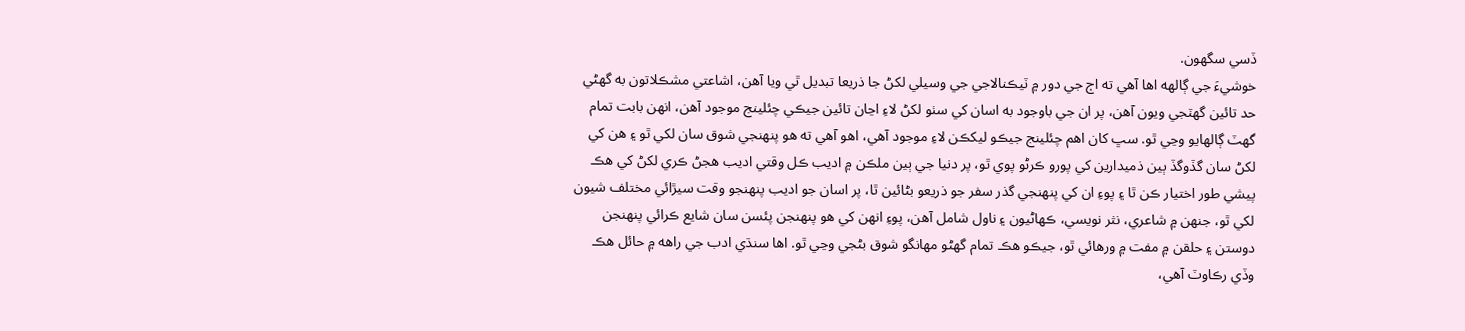ڏسي سگهون.
خوشيءَ جي ڳالهه اها آهي ته اڄ جي دور ۾ ٽيڪنالاجي جي وسيلي لکڻ جا ذريعا تبديل ٿي ويا آهن، اشاعتي مشڪلاتون به گهڻي حد تائين گهٽجي ويون آهن، پر ان جي باوجود به اسان کي سٺو لکڻ لاءِ اڃان تائين جيڪي چئلينج موجود آهن، انهن بابت تمام گهٽ ڳالهايو وڃي ٿو. سڀ کان اهم چئلينج جيڪو ليکڪن لاءِ موجود آهي، اهو آهي ته هو پنهنجي شوق سان لکي ٿو ۽ هن کي لکڻ سان گڏوگڏ ٻين ذميدارين کي پورو ڪرڻو پوي ٿو، پر دنيا جي ٻين ملڪن ۾ اديب ڪل وقتي اديب هجڻ ڪري لکڻ کي هڪ پيشي طور اختيار ڪن ٿا ۽ پوءِ ان کي پنهنجي گذر سفر جو ذريعو بڻائين ٿا، پر اسان جو اديب پنهنجو وقت سيڙائي مختلف شيون لکي ٿو، جنهن ۾ شاعري، نثر نويسي، ڪهاڻيون ۽ ناول شامل آهن، پوءِ انهن کي هو پنهنجن پئسن سان شايع ڪرائي پنهنجن دوستن ۽ حلقن ۾ مفت ۾ ورهائي ٿو، جيڪو هڪ تمام گهڻو مهانگو شوق بڻجي وڃي ٿو. اها سنڌي ادب جي راهه ۾ حائل هڪ وڏي رڪاوٽ آهي،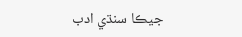جيڪا سنڌي ادب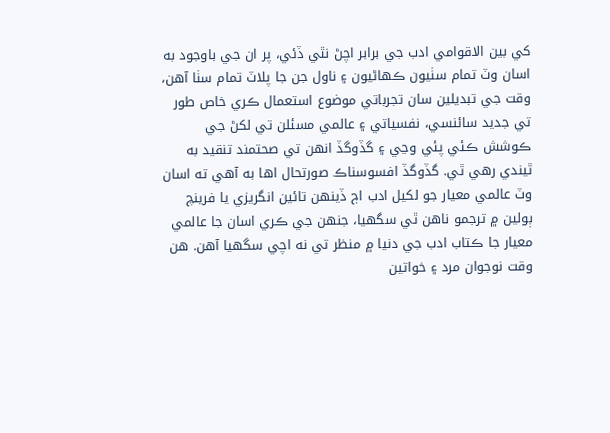کي بين الاقوامي ادب جي برابر اچڻ نٿي ڏئي، پر ان جي باوجود به اسان وٽ تمام سٺيون ڪهاڻيون ۽ ناول جن جا پلاٽ تمام سٺا آهن، وقت جي تبديلين سان تجرباتي موضوع استعمال ڪري خاص طور تي جديد سائنسي، نفسياتي ۽ عالمي مسئلن تي لکڻ جي ڪوشش ڪئي پئي وڃي ۽ گڏوگڏ انهن تي صحتمند تنقيد به ٿيندي رهي ٿي. گڏوگڏ افسوسناڪ صورتحال اها به آهي ته اسان وٽ عالمي معيار جو لکيل ادب اڄ ڏينهن تائين انگريزي يا فرينچ ٻولين ۾ ترجمو ناهن ٿي سگهيا، جنهن جي ڪري اسان جا عالمي معيار جا ڪتاب ادب جي دنيا ۾ منظر تي نه اچي سگهيا آهن. هن وقت نوجوان مرد ۽ خواتين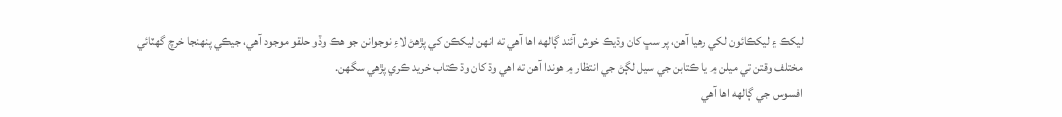ليکڪ ۽ ليکڪائون لکي رهيا آهن، پر سڀ کان وڌيڪ خوش آئند ڳالهه اها آهي ته انهن ليکڪن کي پڙهڻ لاءِ نوجوانن جو هڪ وڏو حلقو موجود آهي، جيڪي پنهنجا خرچ گهٽائي مختلف وقتن تي ميلن ۾ يا ڪتابن جي سيل لڳڻ جي انتظار ۾ هوندا آهن ته اهي وڌ کان وڌ ڪتاب خريد ڪري پڙهي سگهن.
افسوس جي ڳالهه اها آهي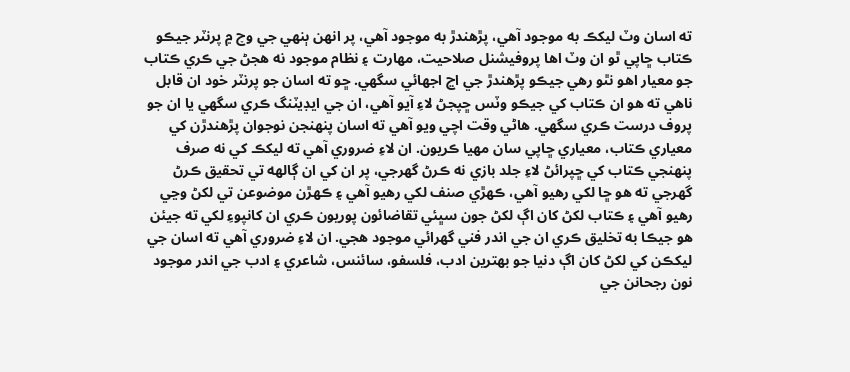ته اسان وٽ ليکڪ به موجود آهي، پڙهندڙ به موجود آهي، پر انهن ٻنهي جي وچ ۾ پرنٽر جيڪو ڪتاب ڇاپي ٿو ان وٽ اها پروفيشنل صلاحيت، مهارت ۽ نظام موجود نه هجڻ جي ڪري ڪتاب جو معيار اهو نٿو رهي جيڪو پڙهندڙ جي اڃ اجهائي سگهي. ڇو ته اسان جو پرنٽر خود ان قابل ناهي ته هو ان ڪتاب کي جيڪو وٽس ڇپجڻ لاءِ آيو آهي، ان جي ايڊيٽنگ ڪري سگهي يا ان جو پروف درست ڪري سگهي. هاڻي وقت اچي ويو آهي ته اسان پنهنجن نوجوان پڙهندڙن کي معياري ڪتاب، معياري ڇاپي سان مهيا ڪريون. ان لاءِ ضروري آهي ته ليکڪ کي نه صرف پنهنجي ڪتاب کي ڇپرائڻ لاءِ جلد بازي نه ڪرڻ گهرجي، پر ان کي ان ڳالهه تي تحقيق ڪرڻ گهرجي ته هو ڇا لکي رهيو آهي، ڪهڙي صنف لکي رهيو آهي ۽ ڪهڙن موضوعن تي لکڻ وڃي رهيو آهي ۽ ڪتاب لکڻ کان اڳ لکڻ جون سڀئي تقاضائون پوريون ڪري ان کانپوءِ لکي ته جيئن هو جيڪا به تخليق ڪري ان جي اندر فني گهرائي موجود هجي. ان لاءِ ضروري آهي ته اسان جي ليکڪن کي لکڻ کان اڳ دنيا جو بهترين ادب، فلسفو، سائنس، شاعري ۽ ادب جي اندر موجود نون رجحانن جي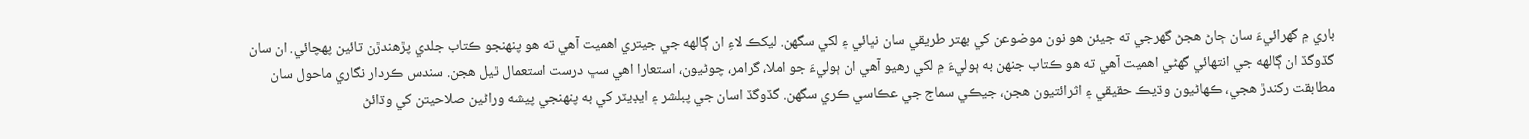باري ۾ گهرائيءَ سان ڄاڻ هجڻ گهرجي ته جيئن هو نون موضوعن کي بهتر طريقي سان نڀائي ۽ لکي سگهن. ليکڪ لاءِ ان ڳالهه جي جيتري اهميت آهي ته هو پنهنجو ڪتاب جلدي پڙهندڙن تائين پهچائي. ان سان گڏوگڏ ان ڳالهه جي انتهائي گهڻي اهميت آهي ته هو ڪتاب جنهن به ٻوليءَ ۾ لکي رهيو آهي ان ٻوليءَ جو املا، گرامر، چوڻيون، استعارا اهي سڀ درست استعمال ٿيل هجن. سندس ڪردار نگاري ماحول سان مطابقت رکندڙ هجي، ڪهاڻيون وڌيڪ حقيقي ۽ اثرائتيون هجن، جيڪي سماج جي عڪاسي ڪري سگهن. گڏوگڏ اسان جي پبلشر ۽ ايڊيٽر کي به پنهنجي پيشه وراڻين صلاحيتن کي وڌائڻ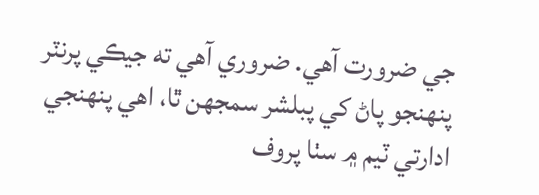جي ضرورت آهي. ضروري آهي ته جيڪي پرنٽر پنهنجو پاڻ کي پبلشر سمجهن ٿا، اهي پنهنجي ادارتي ٽيم ۾ سٺا پروف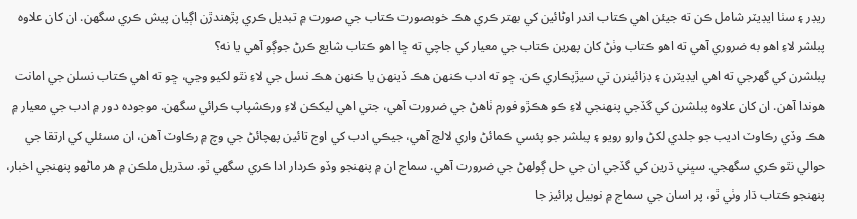ريڊر ۽ سٺا ايڊيٽر شامل ڪن ته جيئن اهي ڪتاب اندر اوڻائين کي بهتر ڪري هڪ خوبصورت ڪتاب جي صورت ۾ تبديل ڪري پڙهندڙن اڳيان پيش ڪري سگهن. ان کان علاوه پبلشر لاءِ اهو به ضروري آهي ته اهو ڪتاب وٺڻ کان پهرين ڪتاب جي معيار کي جاچي ته ڇا اهو ڪتاب شايع ڪرڻ جوڳو آهي يا نه؟
پبلشرن کي گهرجي ته اهي ايڊيٽرن ۽ ڊزائينرن تي سيڙپڪاري ڪن. ڇو ته ادب ڪنهن هڪ ڏينهن يا ڪنهن هڪ نسل جي لاءِ نٿو لکيو وڃي، ڇو ته اهي ڪتاب نسلن جي امانت هوندا آهن. ان کان علاوه پبلشرن کي گڏجي پنهنجي لاءِ ڪو هڪڙو فورم ٺاهڻ جي ضرورت آهي، جتي اهي ليکڪن لاءِ ورڪشپاپ ڪرائي سگهن. موجوده دور ۾ ادب جي معيار ۾ هڪ وڏي رڪاوٽ اديب جو جلدي لکڻ وارو رويو ۽ پبلشر جو پئسي ڪمائڻ واري لالچ آهي، جيڪي ادب کي اوج تائين پهچائڻ جي وچ ۾ رڪاوٽ آهن، ان مسئلي کي ارتقا جي حوالي نٿو ڪري سگهجي. سڀني ڌرين کي گڏجي ان جي حل ڳولهڻ جي ضرورت آهي. سماج ان ۾ پنهنجو وڏو ڪردار ادا ڪري سگهي ٿو. سڌريل ملڪن ۾ هر ماڻهو پنهنجي اخبار، پنهنجو ڪتاب ڌار وٺي ٿو، پر اسان جي سماج ۾ نوبيل پرائيز جا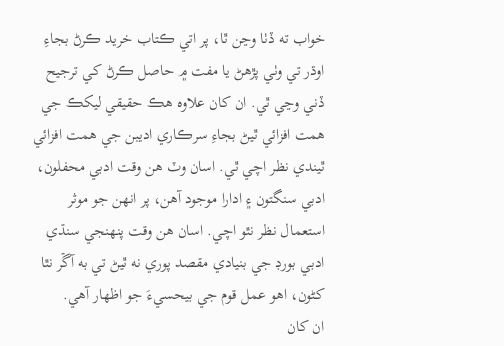خواب ته ڏٺا وڃن ٿا، پر اتي ڪتاب خريد ڪرڻ بجاءِ اوڌر تي وٺي پڙهڻ يا مفت ۾ حاصل ڪرڻ کي ترجيح ڏني وڃي ٿي. ان کان علاوه هڪ حقيقي ليکڪ جي همت افزائي ٿيڻ بجاءِ سرڪاري اديبن جي همت افزائي ٿيندي نظر اچي ٿي. اسان وٽ هن وقت ادبي محفلون، ادبي سنگتون ۽ ادارا موجود آهن، پر انهن جو موثر استعمال نظر نٿو اچي. اسان هن وقت پنهنجي سنڌي ادبي بورڊ جي بنيادي مقصد پوري نه ٿيڻ تي به آڱر نٿا کڻون، اهو عمل قوم جي بيحسيءَ جو اظهار آهي.
ان کان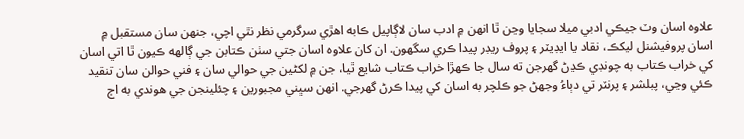علاوه اسان وٽ جيڪي ادبي ميلا سجايا وڃن ٿا انهن ۾ ادب سان لاڳاپيل ڪابه اهڙي سرگرمي نظر نٿي اچي، جنهن سان مستقبل ۾ اسان پروفيشنل ليکڪ، نقاد يا ايڊيٽر ۽ پروف ريڊر پيدا ڪري سگهون. ان کان علاوه اسان جتي سٺن ڪتابن جي ڳالهه ڪيون ٿا اتي اسان کي خراب ڪتاب به چونڊي ڪڍڻ گهرجن ته سال جا ڪهڙا خراب ڪتاب شايع ٿيا، جن ۾ لکڻين جي حوالي سان ۽ فني حوالن سان تنقيد ڪئي وڃي، پبلشر ۽ پرنٽر تي دٻاءُ وجهڻ جو ڪلچر به اسان کي پيدا ڪرڻ گهرجي. انهن سڀني مجبورين ۽ چئلينجن جي هوندي به اڄ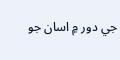جي دور ۾ اسان جو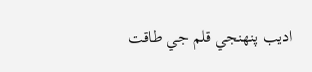اديب پنهنجي قلم جي طاقت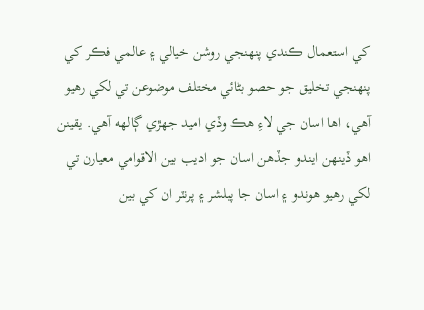کي استعمال ڪندي پنهنجي روشن خيالي ۽ عالمي فڪر کي پنهنجي تخليق جو حصو بڻائي مختلف موضوعن تي لکي رهيو آهي، اها اسان جي لاءِ هڪ وڏي اميد جهڙي ڳالهه آهي. يقينن اهو ڏينهن ايندو جڏهن اسان جو اديب بين الاقوامي معيارن تي لکي رهيو هوندو ۽ اسان جا پبلشر ۽ پرنٽر ان کي بين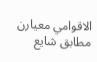الاقوامي معيارن مطابق شايع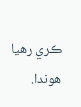ڪري رهيا هوندا.